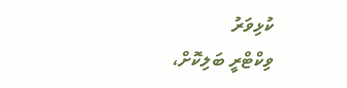ކުޅިވަރު
ވިކްޓްރީ ބަލިކޮށް،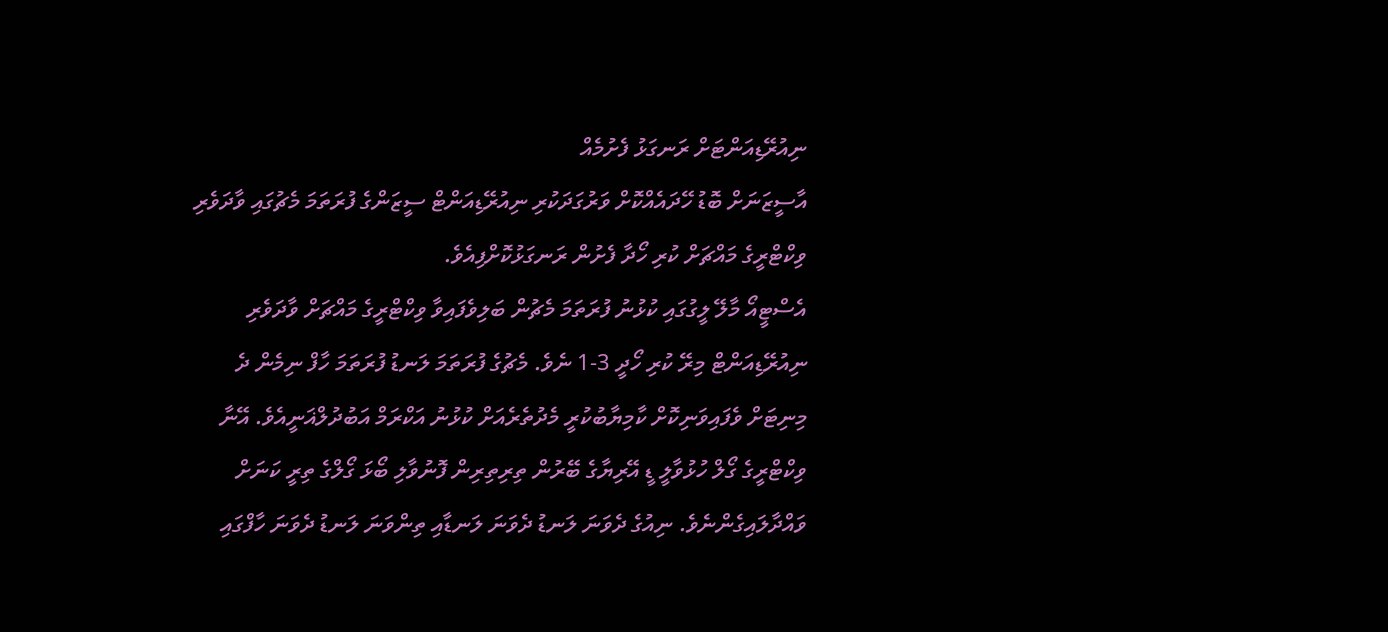ނިއުރޭޑިއަންޓަށް ރަނގަޅު ފެށުމެއް
އާސީޒަނަށް ބޮޑު ހޭދައެއްކޮށް ވަރުގަދަކުރި ނިއުރޭޑިއަންޓް ސީޒަންގެ ފުރަތަމަ މެޗުގައި ވާދަވެރި ވިކްޓްރީގެ މައްޗަށް ކުރި ހޯދާ ފެށުން ރަނގަޅުކޮށްފިއެވެ.
އެސްޓީއޯ މާލޭ ލީގުގައި ކުޅުނު ފުރަތަމަ މެޗުން ބަލިވެފައިވާ ވިކްޓްރީގެ މައްޗަށް ވާދަވެރި ނިއުރޭޑިއަންޓް މިރޭ ކުރި ހޯދީ 3-1 ނެވެ. މެޗުގެ ފުރަތަމަ ލަނޑު ފުރަތަމަ ހާފް ނިމެން ދެ މިނިޓަށް ވެފައިވަނިކޮށް ކާމިޔާބުކުރީ މެދުތެރެއަށް ކުޅުނު އަކްރަމް އަބުދުލްޣަނީއެވެ. އޭނާ ވިކްޓްރީގެ ގޯލް ހުޅުވާލީ ޑީ އޭރިޔާގެ ބޭރުން ތިރިތިރިން ފޮނުވާލި ބޯޅަ ގޯލްގެ ތިރީ ކަނަށް ވައްދާލައިގެންނެވެ. ނިއުގެ ދެވަނަ ލަނޑު ދެވަނަ ލަނޑާއި ތިންވަނަ ލަނޑު ދެވަނަ ހާފްގައި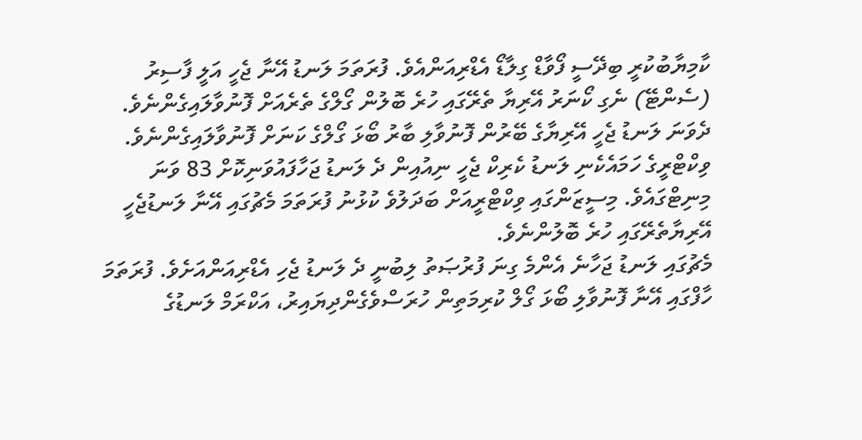ކާމިޔާބުކުރީ ބިދޭސީ ފޯވާޑް ގިލާޑޯ އެޑްރިއަންއެވެ. ފުރަތަމަ ލަނޑު އޭނާ ޖެހީ އަލީ ފާސިރު (ސެންޓޭ) ނެގި ކޯނަރު އޭރިޔާ ތެރޭގައި ހުރެ ބޮލުން ގޯލްގެ ތެރެއަށް ފޮނުވާލައިގެންނެވެ. ދެވަނަ ލަނޑު ޖެހީ އޭރިޔާގެ ބޭރުން ފޮނުވާލި ބާރު ބޯޅަ ގޯލްގެ ކަނަށް ފޮނުވާލައިގެންނެވެ.
ވިކްޓްރީގެ ހަމައެކެނި ލަނޑު ކެރިކް ޖެހީ ނިއުއިން ދެ ލަނޑު ޖަހާފައުވަނިކޮށް 83 ވަނަ މިނިޓްގައެވެ. މިސީޒަންގައި ވިކްޓްރީއަށް ބަދަލުވެ ކުޅުނު ފުރަތަމަ މެޗުގައި އޭނާ ލަނޑުޖެހީ އޭރިޔާތެރޭގައި ހުރެ ބޮލުންނެވެ.
މެޗުގައި ލަނޑު ޖަހާނެ އެންމެ ގިނަ ފުރުޞަތު ލިބުނީ ދެ ލަނޑު ޖެހި އެޑްރިއަންއަށެވެ. ފުރަތަމަ ހާފްގައި އޭނާ ފޮނުވާލި ބޯޅަ ގޯލް ކުރިމަތިން ހުރަސްވެގެންދިޔައިރު، އަކްރަމް ލަނޑުގެ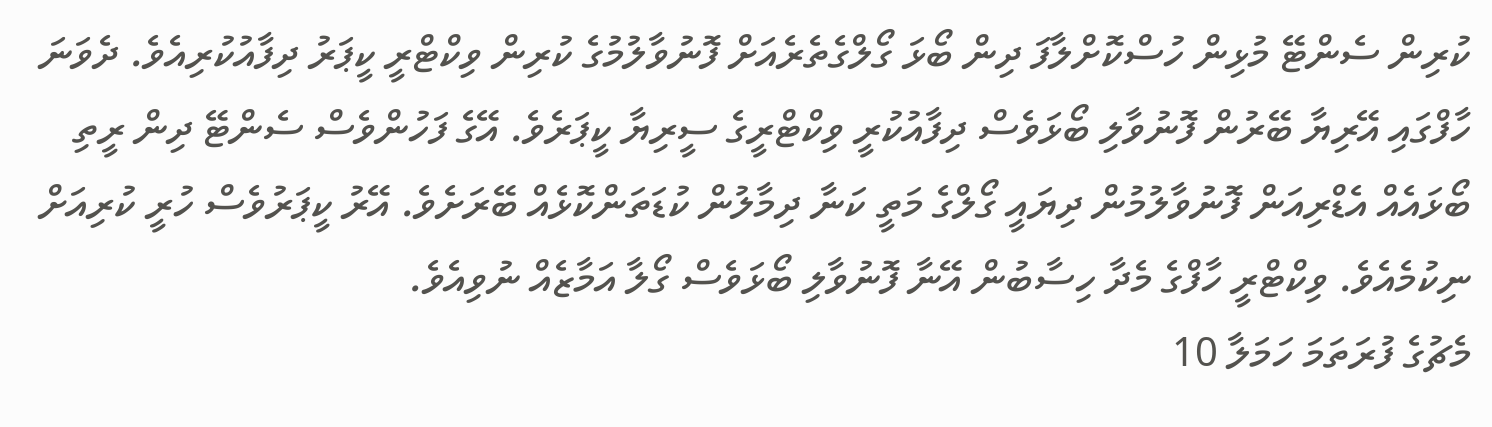ކުރިން ސެންޓޭ މުޅިން ހުސްކޮށްލާފަ ދިން ބޯޅަ ގޯލްގެތެރެއަށް ފޮނުވާލުމުގެ ކުރިން ވިކްޓްރީ ކީޕަރު ދިފާއުކުރިއެވެ. ދެވަނަ ހާފްގައި އޭރިޔާ ބޭރުން ފޮނުވާލި ބޯޅަވެސް ދިފާއުކުރީ ވިކްޓްރީގެ ސީރިޔާ ކީޕަރެވެ. އޭގެ ފަހުންވެސް ސެންޓޭ ދިން ރީތި ބޯޅައެއް އެޑްރިއަން ފޮނުވާލުމުން ދިޔައީ ގޯލްގެ މަތީ ކަނާ ދިމާލުން ކުޑަތަންކޮޅެއް ބޭރަށެވެ. އޭރު ކީޕަރުވެސް ހުރީ ކުރިއަށް ނިކުމެއެވެ. ވިކްޓްރީ ހާފްގެ މެދާ ހިސާބުން އޭނާ ފޮނުވާލި ބޯޅަވެސް ގޯލާ އަމާޒެއް ނުވިއެވެ.
މެޗުގެ ފުރަތަމަ ހަމަލާ 10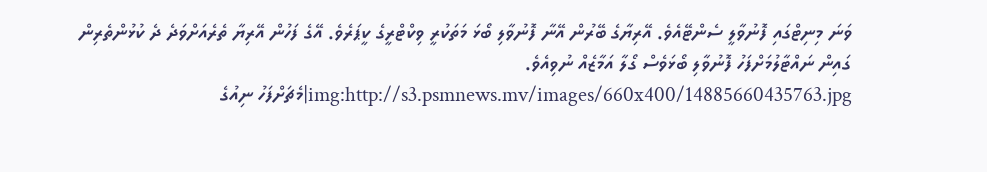ވަނަ މިނިޓްގައި ފޮނުވާލީ ސެންޓޭއެވެ. އޭރިޔާގެ ބޭރުން އޭނާ ފޮނުވާލި ބޯޅަ މަތަކުރީ ވިކްޓްރީގެ ކީޕަރެވެ. އޭގެ ފަހުން އޭރިޔާ ތެރެއަށްވަދެ ދެ ކުޅުންތެރިން ގައިން ނައްޓާލުމަށްފަހު ފޮނުވާލި ބޯޅަވެސް ގޯލާ އަމާޒެއް ނުވިއެވެ.
img:http://s3.psmnews.mv/images/660x400/14885660435763.jpg|މެޗަށްފަހު ނިއުގެ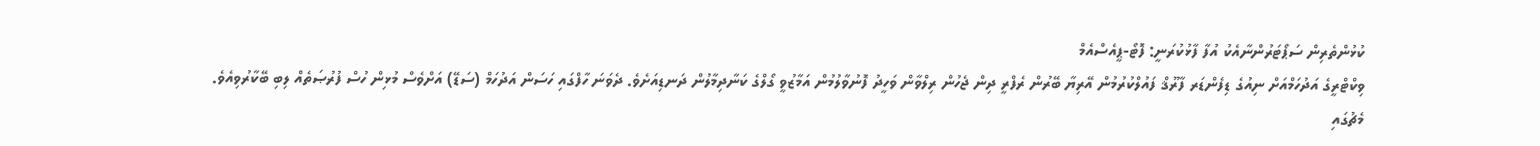ކުޅުންތެރިން ސަޕޯޓަރުންނާއެކު އުފާ ފާޅުކުރަނީ: ފޮޓޯ-ޕީއެސްއެމް
ވިކްޓްރީގެ އަދުހަމްއަށް ނިއުގެ ޑިފެންޑަރ ފާރޫޤް ފައުލްކުރުމުން އޭރިޔާ ބޭރުން ރެފްރީ ދިން ޖެހުން ރިލްވާން ވަހީދު ފޮނުވާލުމުން އަމާޒުވީ ގޯލްގެ ކަނާދިމާލުން ދަނޑިއަށެވެ. ދެވަނަ ހާފްގައި ހަސަން އަދުހަމް (ސަޑޭ) އަށްވެސް މުޅިން ހުސް ފުރުޞަތެއް ލިބި ބޭކާރުވިއެވެ.
މެޗުގައި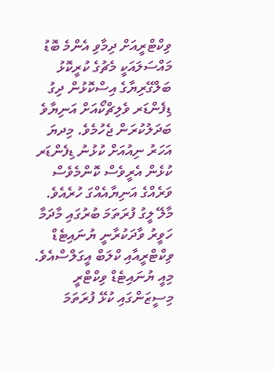ވިކްޓްރީއަށް ދިމާވި އެންމެ ބޮޑު މައްސަލައަކީ މެޗުގެ ކުރީކޮޅު ބަލްގޭރިޔާގެ އިސްކޮޅުން ދިގު ޑިފެންޑަރ ވެލިޗްކޯއަށް އަނިޔާވެ ބަދަލުކުރަން ޖެހުމެވެ. މިދޔަ އަހަރު ނިއުއަށް ކުޅުނު ޑިފެންޑަރ ކުޅެން އެރީވެސް ކޮންމެވެސް ވަރެއްގެ އަނިޔާއެއްގަ ހުރެއެވެ.
މާލޭ ލީގު ފުރަތަމަ ބުރުގައި މާދަމާ ހަވީރު ވާދަކުރާނީ ޔުނައިޓެޑް ވިކްޓްރީއާއި ކްލަބް އީގަލްސްއެވެ. މިއީ ޔުނައިޓެޑް ވިކްޓްރީ މިސީޒަންގައި ކުޅޭ ފުރަތަމަ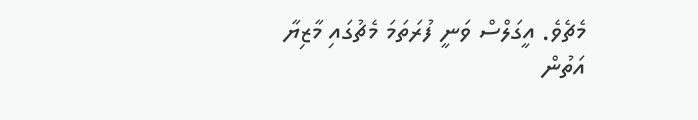މެޗެވެ. އީގަލްސް ވަނީ ފުރަތަމަ މެޗުގައި މާޒިޔާ އަތުން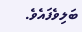ބަލިވެފައެވެ.